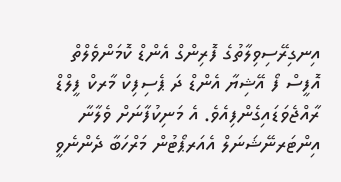އިނގިރޭސިވިލާތުގެ ފޮރިންގް އެންޑް ކޮމަންވެލްތް އޮފީސް ފޯ އޭޝިޔާ އެންޑް ދަ ޕެސިފިކް މާރކް ފީލްޑް ރާއްޖެވަޑައިގެންފިއެވެ. އެ މަނިކުފާނަށް ވެލާނާ އިންޓަރނޭޝަނަލް އެއަރޕޯޓުން މަރްހަބާ ދެންނެވީ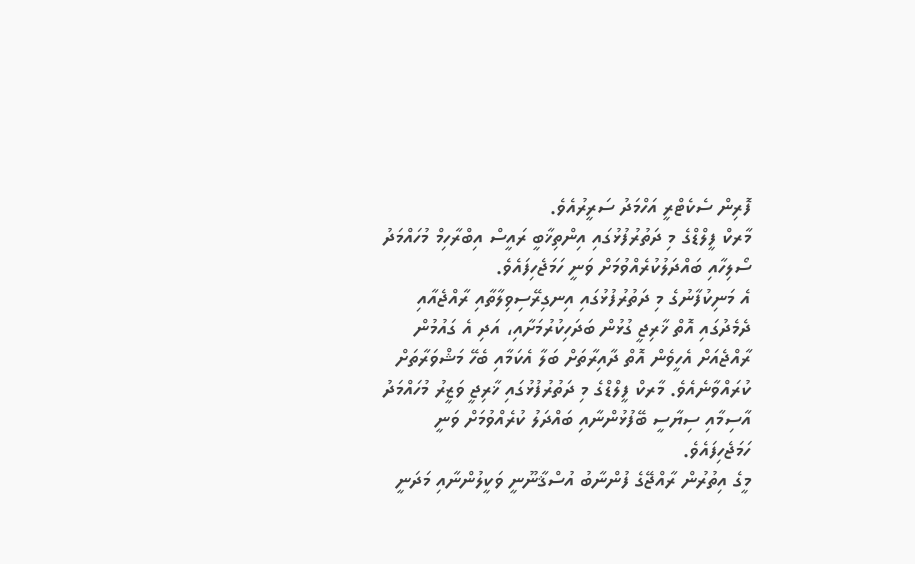ފޮރިން ސެކެޓްރީ އަހްމަދު ސަރީރުއެވެ.
މާރކް ފީލްޑްގެ މި ދަތުރުފުޅުގައި އިންތިޚާބީ ރައީސް އިބްރާހިމް މުހައްމަދު ސޯލިހާއި ބައްދަލުކުރެއްވުމަށް ވަނީ ހަމަޖެހިފައެވެ.
އެ މަނިކުފާނުގެ މި ދަތުރުފުޅުގައި އިނގިރޭސިވިލާތާއި ރާއްޖެއާއި ދެމެދުގައި އޮތް ޚާރިޖީ ގުޅުން ބަދަހިކުރުމަށާއި، އަދި އެ ގައުމުން ރާއްޖެއަށް އެހީވެން އޮތް ދާއިރާތަށް ބަލާ އެކަމާއި ބެހޭ މަޝްވަރާތަށް ކުރައްވާނެއެވެ. މާރކް ފީލްޑްގެ މި ދަތުރުފުޅުގައި ޚާރިޖީ ވަޒީރު މުހައްމަދު އާސިމާއި ސިޔާސީ ބޭފުޅުންނާއި ބައްދަލު ކުރެއްވުމަށް ވަނީ ހަމަޖެހިފައެވެ.
މީގެ އިތުރުން ރާއްޖޭގެ ފުންނާބު އުސްޤާނޫނީ ވަކީލުންނާއި މަދަނީ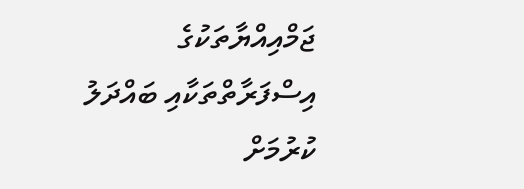ޖަމްއިއްޔާތަކުގެ އިސްފަރާތްތަކާއި ބައްދަލު ކުރުމަށް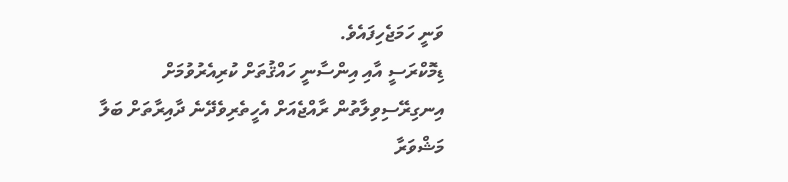ވަނީ ހަމަޖެހިފައެވެ.
ޑިމޮކްރަސީ އާއި އިންސާނީ ހައްޤުތަށް ކުރިއެރުވުމަށް އިނގިރޭސިވިލާތުން ރާއްޖެއަށް އެހީތެރިވެދޭނެ ދާއިރާތަށް ބަލާ މަޝްވަރާ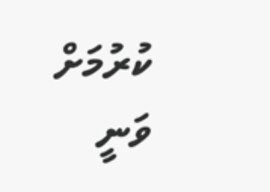ކުރުމަށް ވަނީ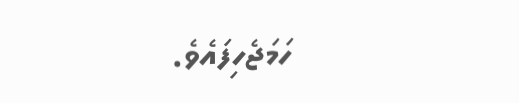ހަމަޖެހިފައެވެ.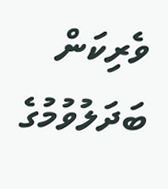ވެރިކަން ބަދަލުވުމުގެ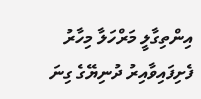އިންތިގާލީ މަރްހަލާ މިހާރު ފެށިފައިވާއިރު ދުނިޔޭގެ ގިނަ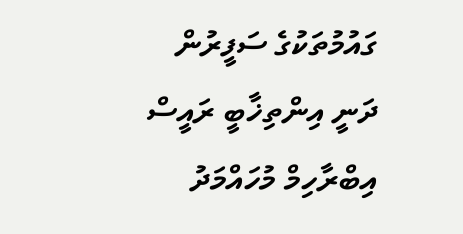ގައުމުތަކުގެ ސަފީރުން ދަނީ އިންތިޚާބީ ރައީސް އިބްރާހިމް މުހައްމަދު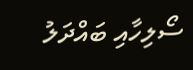ސޯލިހާއި ބައްދަލު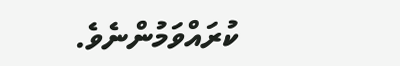ކުރައްވަމުންނެވެ.